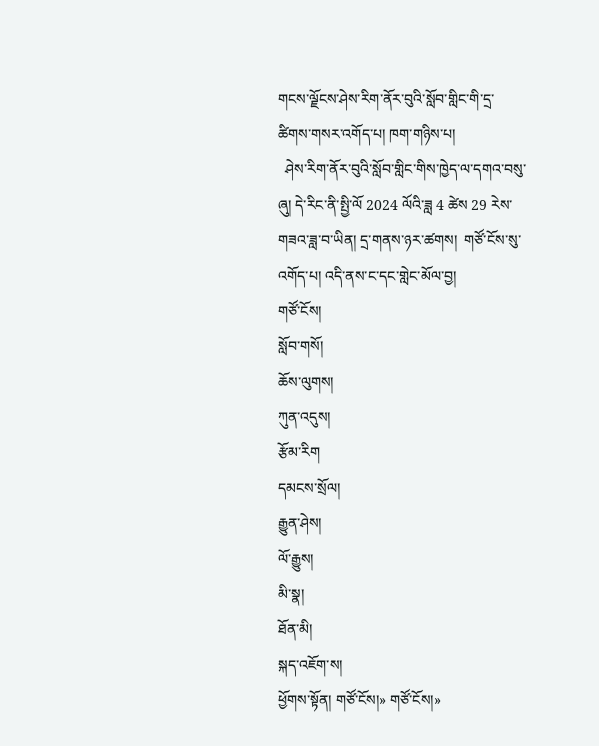གངས་ལྗོངས་ཤེས་རིག་ནོར་བུའི་སློབ་གླིང་གི་དྲ་ཚིགས་གསར་འགོད་པ། ཁག་གཉིས་པ།
  ཤེས་རིག་ནོར་བུའི་སློབ་གླིང་གིས་ཁྱེད་ལ་དགའ་བསུ་ཞུ། དེ་རིང་ནི་སྤྱི་ལོ 2024 ལོའི་ཟླ 4 ཚེས 29 རེས་གཟའ་ཟླ་བ་ཡིན། དྲ་གནས་ཉར་ཚགས།  གཙོ་ངོས་སུ་འགོད་པ། འདི་ནས་ང་དང་གླེང་མོལ་བྱ།
གཙོ་ངོས།
སློབ་གསོ།
ཆོས་ལུགས།
ཀུན་འདུས།
རྩོམ་རིག
དམངས་སྲོལ།
རྒྱུན་ཤེས།
ལོ་རྒྱུས།
མི་སྣ།
ཐོན་མི།
སྐད་འཇོག་ས།
ཕྱོགས་སྟོན། གཙོ་ངོས།» གཙོ་ངོས།»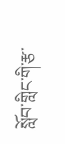སློབ་གླིང་གི་རྩ་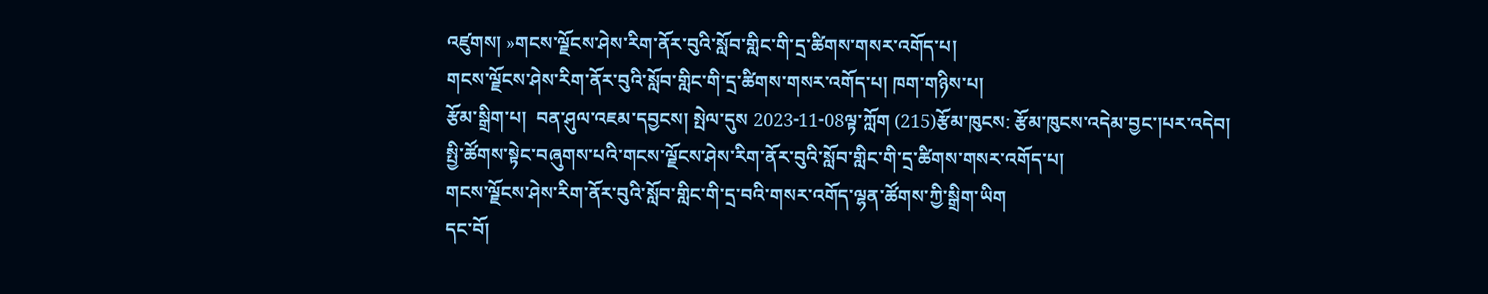འཛུགས། »གངས་ལྗོངས་ཤེས་རིག་ནོར་བུའི་སློབ་གླིང་གི་དྲ་ཚིགས་གསར་འགོད་པ།
གངས་ལྗོངས་ཤེས་རིག་ནོར་བུའི་སློབ་གླིང་གི་དྲ་ཚིགས་གསར་འགོད་པ། ཁག་གཉིས་པ།
རྩོམ་སྒྲིག་པ།  བན་ཤུལ་འཇམ་དབྱངས། སྤེལ་དུས 2023-11-08ལྟ་ཀློག (215)རྩོམ་ཁུངས: རྩོམ་ཁུངས་འདེམ་བྱང་།པར་འདེབ།
སྤྱི་ཚོགས་སྟེང་བཞུགས་པའི་གངས་ལྗོངས་ཤེས་རིག་ནོར་བུའི་སློབ་གླིང་གི་དྲ་ཚིགས་གསར་འགོད་པ།
གངས་ལྗོངས་ཤེས་རིག་ནོར་བུའི་སློབ་གླིང་གི་དྲ་བའི་གསར་འགོད་ལྷན་ཚོགས་ཀྱི་སྒྲིག་ཡིག
དང་བོ།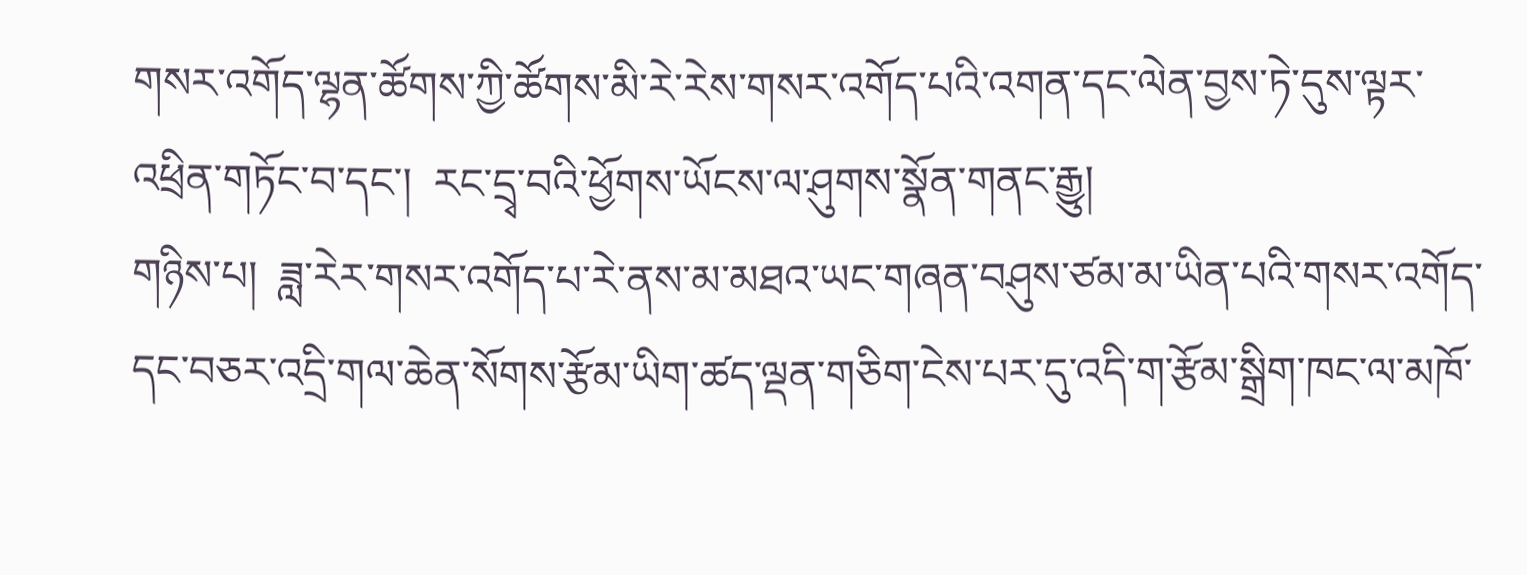གསར་འགོད་ལྷན་ཚོགས་ཀྱི་ཚོགས་མི་རེ་རེས་གསར་འགོད་པའི་འགན་དང་ལེན་བྱས་ཏེ་དུས་ལྟར་འཕྲིན་གཏོང་བ་དང་།  རང་དྲྭ་བའི་ཕྱོགས་ཡོངས་ལ་ཤུགས་སྣོན་གནང་རྒྱུ།
གཉིས་པ།  ཟླ་རེར་གསར་འགོད་པ་རེ་ནས་མ་མཐའ་ཡང་གཞན་བཤུས་ཙམ་མ་ཡིན་པའི་གསར་འགོད་དང་བཅར་འདྲི་གལ་ཆེན་སོགས་རྩོམ་ཡིག་ཚད་ལྡན་གཅིག་ངེས་པར་དུ་འདི་ག་རྩོམ་སྒྲིག་ཁང་ལ་མཁོ་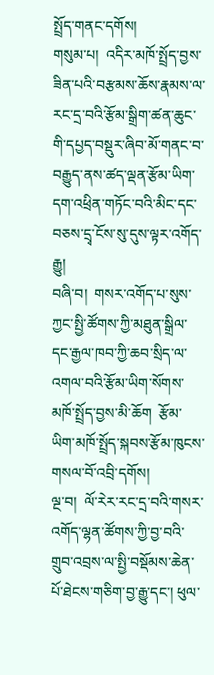སྤྲོད་གནང་དགོས།
གསུམ་པ།  འདིར་མཁོ་སྤྲོད་བྱས་ཟིན་པའི་བརྩམས་ཆོས་རྣམས་ལ་རང་དྲ་བའི་རྩོམ་སྒྲིག་ཚན་ཆུང་གི་དཔྱད་བསྡུར་ཞིབ་མོ་གནང་བ་བརྒྱུད་ནས་ཚད་ལྡན་རྩོམ་ཡིག་དག་འཕྲིན་གཏོང་བའི་མིང་དང་བཅས་དྲྭ་ངོས་སུ་དུས་ལྟར་འགོད་རྒྱུ།
བཞི་བ།  གསར་འགོད་པ་སུས་ཀྱང་སྤྱི་ཚོགས་ཀྱི་མཐུན་སྒྲིལ་དང་རྒྱལ་ཁབ་ཀྱི་ཆབ་སྲིད་ལ་འགལ་བའི་རྩོམ་ཡིག་སོགས་མཁོ་སྤྲོད་བྱས་མི་ཆོག  རྩོམ་ཡིག་མཁོ་སྤྲོད་སྐབས་རྩོམ་ཁུངས་གསལ་བོ་འབྲི་དགོས།
ལྔ་བ།  ལོ་རེར་རང་དྲ་བའི་གསར་འགོད་ལྷན་ཚོགས་ཀྱི་བྱ་བའི་གྲུབ་འབྲས་ལ་སྤྱི་བསྡོམས་ཆེན་པོ་ཐེངས་གཅིག་བྱ་རྒྱུ་དང་། ཕུལ་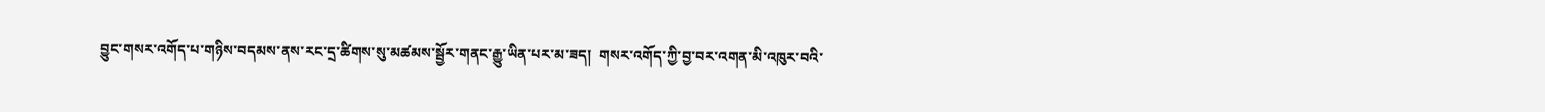བྱུང་གསར་འགོད་པ་གཉིས་བདམས་ནས་རང་དྲ་ཚིགས་སུ་མཚམས་སྦྱོར་གནང་རྒྱུ་ཡིན་པར་མ་ཟད།  གསར་འགོད་ཀྱི་བྱ་བར་འགན་མི་འཁུར་བའི་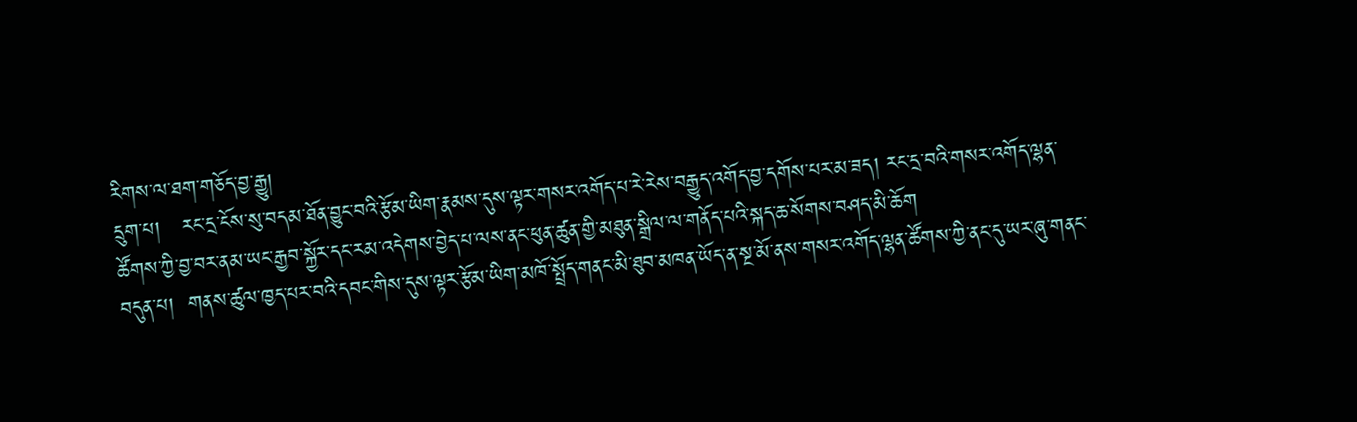རིགས་ལ་ཐག་གཅོད་བྱ་རྒྱུ།
དྲུག་པ།   རང་དྲ་ངོས་སུ་བདམ་ཐོན་བྱུང་བའི་རྩོམ་ཡིག་རྣམས་དུས་ལྟར་གསར་འགོད་པ་རེ་རེས་བརྒྱུད་འགོད་བྱ་དགོས་པར་མ་ཟད། རང་དྲ་བའི་གསར་འགོད་ལྷན་ཚོགས་ཀྱི་བྱ་བར་ནམ་ཡང་རྒྱབ་སྐྱོར་དང་རམ་འདེགས་བྱེད་པ་ལས་ནང་ཕུན་ཚུན་གྱི་མཐུན་སྒྲིལ་ལ་གནོད་པའི་སྐད་ཆ་སོགས་བཤད་མི་ཆོག
བདུན་པ།  གནས་ཚུལ་ཁྱད་པར་བའི་དབང་གིས་དུས་ལྟར་རྩོམ་ཡིག་མཁོ་སྤྲོད་གནང་མི་ཐུབ་མཁན་ཡོད་ན་སྔ་མོ་ནས་གསར་འགོད་ལྷན་ཚོགས་ཀྱི་ནང་དུ་ཡར་ཞུ་གནང་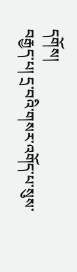དགོས།
བརྒྱད་པ། དྲ་བའི་གསར་འགོད་པ་སུས་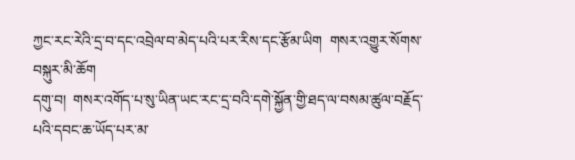ཀྱང་རང་རེའི་དྲ་བ་དང་འབྲེལ་བ་མེད་པའི་པར་རིས་དང་རྩོམ་ཡིག  གསར་འགྱུར་སོགས་བསྐུར་མི་ཆོག
དགུ་བ།  གསར་འགོད་པ་སུ་ཡིན་ཡང་རང་དྲ་བའི་དགེ་སྐྱོན་གྱི་ཐད་ལ་བསམ་ཚུལ་བརྗོད་པའི་དབང་ཆ་ཡོད་པར་མ་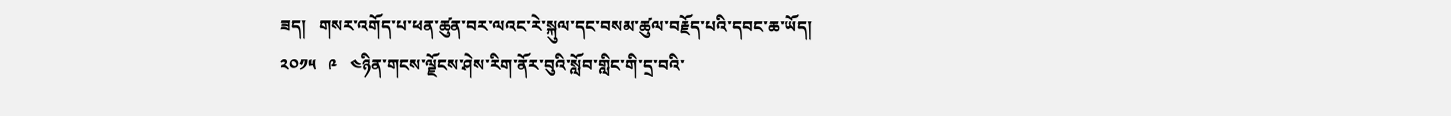ཟད།   གསར་འགོད་པ་ཕན་ཚུན་བར་ལའང་རེ་སྐུལ་དང་བསམ་ཚུལ་བརྗོད་པའི་དབང་ཆ་ཡོད།
༢༠༡༥   ༩   ༤ཉིན་གངས་ལྗོངས་ཤེས་རིག་ནོར་བུའི་སློབ་གླིང་གི་དྲ་བའི་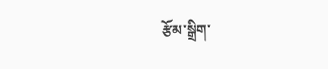རྩོམ་སྒྲིག་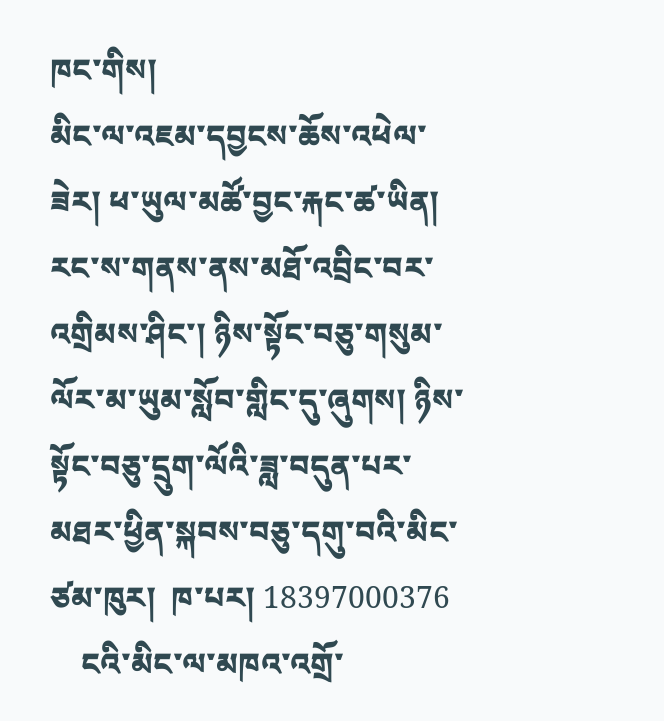ཁང་གིས།
མིང་ལ་འཇམ་དབྱངས་ཆོས་འཕེལ་ཟེར། ཕ་ཡུལ་མཚོ་བྱང་རྐང་ཚ་ཡིན།  རང་ས་གནས་ནས་མཐོ་འབྲིང་བར་འགྲིམས་ཤིང་། ཉིས་སྟོང་བཅུ་གསུམ་ལོར་མ་ཡུམ་སློབ་གླིང་དུ་ཞུགས། ཉིས་སྟོང་བཅུ་དྲུག་ལོའི་ཟླ་བདུན་པར་མཐར་ཕྱིན་སྐབས་བཅུ་དགུ་བའི་མིང་ཙམ་ཁུར།  ཁ་པར། 18397000376
    ངའི་མིང་ལ་མཁའ་འགྲོ་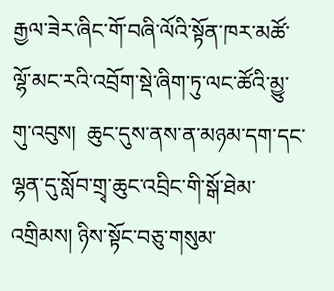རྒྱལ་ཟེར་ཞིང་གོ་བཞི་ལོའི་སྟོན་ཁར་མཚོ་ལྷོ་མང་རའི་འབྲོག་སྡེ་ཞིག་ཏུ་ལང་ཚོའི་མྱུ་གུ་འབུས།  ཆུང་དུས་ནས་ན་མཉམ་དག་དང་ལྷན་དུ་སློབ་གྲྭ་ཆུང་འབྲིང་གི་སྒོ་ཐེམ་འགྲིམས། ཉིས་སྟོང་བཅུ་གསུམ་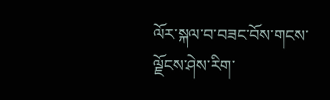ལོར་སྐལ་བ་བཟང་བོས་གངས་ལྗོངས་ཤེས་རིག་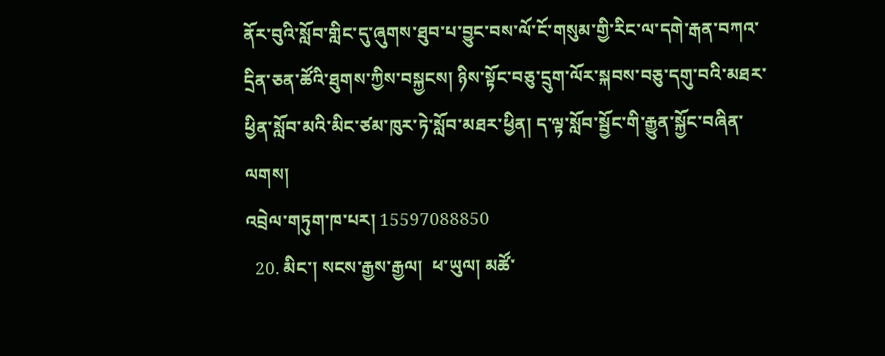ནོར་བུའི་སློབ་གླིང་དུ་ཞུགས་ཐུབ་པ་བྱུང་བས་ལོ་ངོ་གསུམ་གྱི་རིང་ལ་དགེ་རྒན་བཀའ་དྲིན་ཅན་ཚོའི་ཐུགས་ཀྱིས་བསྐྱངས། ཉིས་སྟོང་བཅུ་དྲུག་ལོར་སྐབས་བཅུ་དགུ་བའི་མཐར་ཕྱིན་སློབ་མའི་མིང་ཙམ་ཁུར་ཏེ་སློབ་མཐར་ཕྱིན། ད་ལྟ་སློབ་སྦྱོང་གི་རྒྱུན་སྐྱོང་བཞིན་ལགས།
འབྲེལ་གཏུག་ཁ་པར། 15597088850
  20. མིང་། སངས་རྒྱས་རྒྱལ།  ཕ་ཡུལ། མཚོ་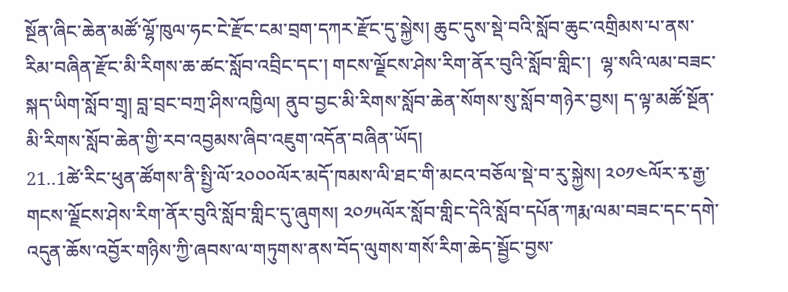སྔོན་ཞིང་ཆེན་མཚོ་ལྷོ་ཁུལ་ཧང་ངེ་རྫོང་ངམ་བྲག་དཀར་རྫོང་དུ་སྐྱེས། ཆུང་དུས་སྡེ་བའི་སློབ་ཆུང་འགྲིམས་པ་ནས་རིམ་བཞིན་རྫོང་མི་རིགས་ཆ་ཚང་སློབ་འབྲིང་དང་། གངས་ལྗོངས་ཤེས་རིག་ནོར་བུའི་སློབ་གླིང་།  ལྷ་སའི་ལམ་བཟང་སྐད་ཡིག་སློབ་གྲྭ། བླ་བྲང་བཀྲ་ཤིས་འཁྱིལ། ནུབ་བྱང་མི་རིགས་སློབ་ཆེན་སོགས་སུ་སློབ་གཉེར་བྱས། ད་ལྟ་མཚོ་སྔོན་མི་རིགས་སློབ་ཆེན་གྱི་རབ་འབྱམས་ཞིབ་འཇུག་འདོན་བཞིན་ཡོད།
21..1ཚེ་རིང་ཕུན་ཚོགས་ནི་སྤྱི་ལོ་༢༠༠༠ལོར་མདོ་ཁམས་ལི་ཐང་གི་མངའ་བཅོལ་སྡེ་བ་རུ་སྐྱེས། ༢༠༡༤ལོར་རྭ་རྒྱ་གངས་ལྗོངས་ཤེས་རིག་ནོར་བུའི་སློབ་གླིང་དུ་ཞུགས། ༢༠༡༥ལོར་སློབ་གླིང་དེའི་སློབ་དཔོན་ཀརྨ་ལམ་བཟང་དང་དགེ་འདུན་ཆོས་འབྱོར་གཉིས་ཀྱི་ཞབས་ལ་གཏུགས་ནས་བོད་ལུགས་གསོ་རིག་ཆེད་སྦྱོང་བྱས་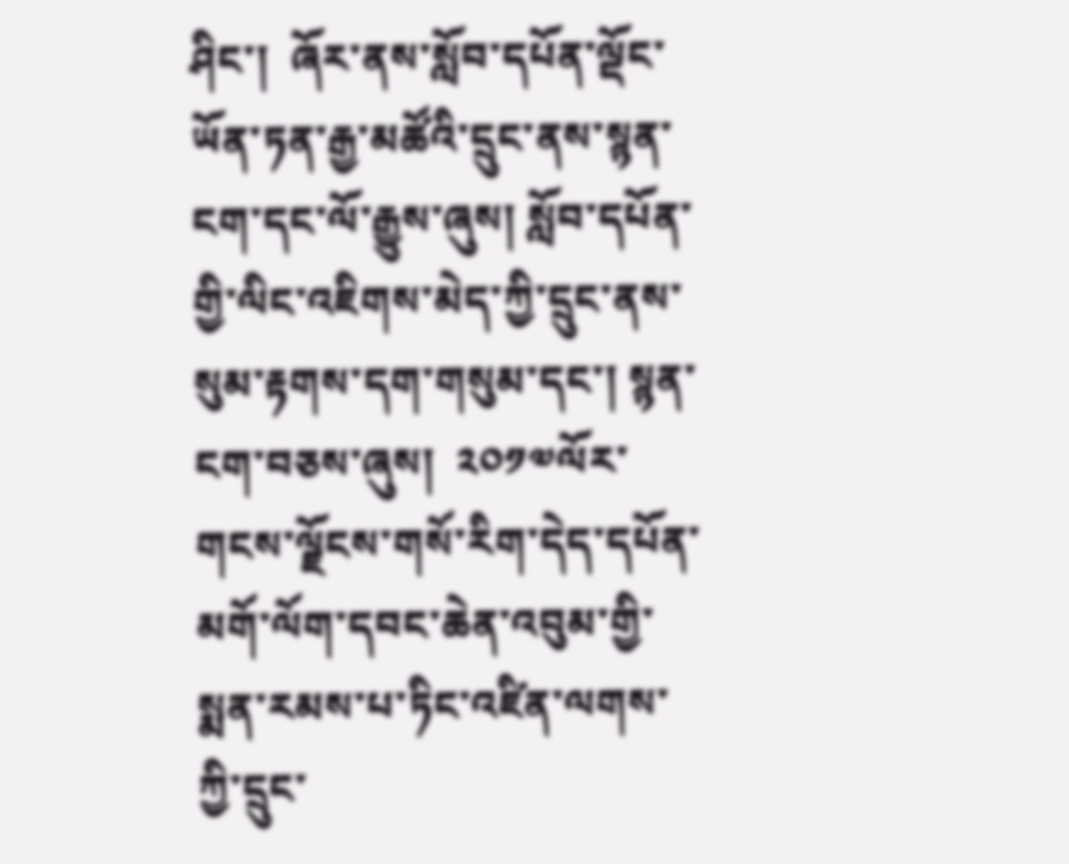ཤིང་།  ཞོར་ནས་སློབ་དཔོན་ལྡོང་ཡོན་ཏན་རྒྱ་མཚོའི་དྲུང་ནས་སྙན་ངག་དང་ལོ་རྒྱུས་ཞུས། སློབ་དཔོན་གྱི་ལིང་འཇིགས་མེད་ཀྱི་དྲུང་ནས་སུམ་རྟགས་དག་གསུམ་དང་། སྙན་ངག་བཅས་ཞུས།  ༢༠༡༧ལོར་གངས་ལྗོངས་གསོ་རིག་དེད་དཔོན་མགོ་ལོག་དབང་ཆེན་འབུམ་གྱི་སྨན་རམས་པ་ཏིང་འཛིན་ལགས་ཀྱི་དྲུང་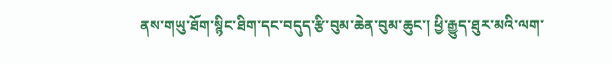ནས་གཡུ་ཐོག་སྙིང་ཐིག་དང་བདུད་རྩི་བུམ་ཆེན་བུམ་ཆུང་། ཕྱི་རྒྱུད་ཐུར་མའི་ལག་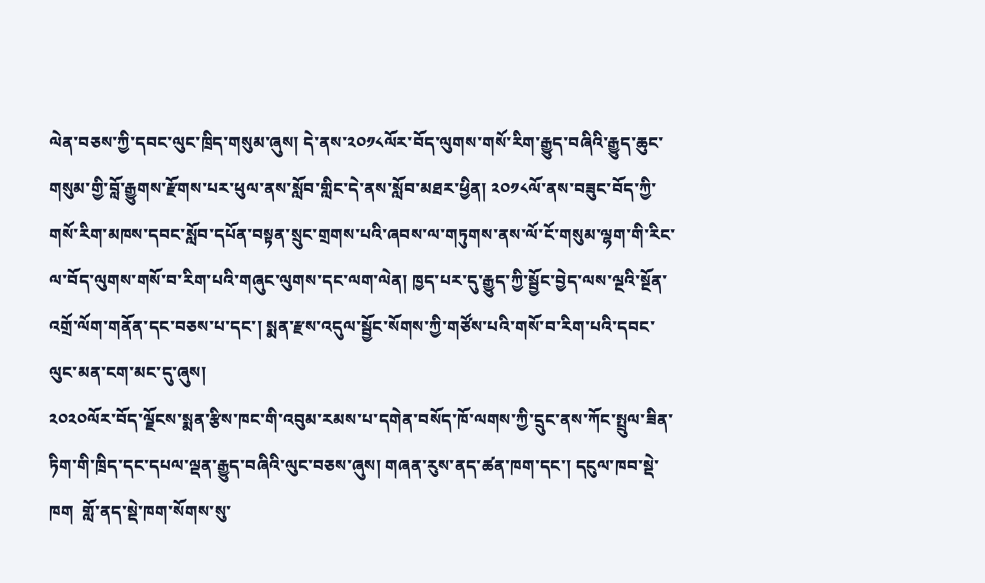ལེན་བཅས་ཀྱི་དབང་ལུང་ཁྲིད་གསུམ་ཞུས། དེ་ནས་༢༠༡༨ལོར་བོད་ལུགས་གསོ་རིག་རྒྱུད་བཞིའི་རྒྱུད་ཆུང་གསུམ་གྱི་བློ་རྒྱུགས་རྫོགས་པར་ཕུལ་ནས་སློབ་གླིང་དེ་ནས་སློབ་མཐར་ཕྱིན། ༢༠༡༨ལོ་ནས་བཟུང་བོད་ཀྱི་གསོ་རིག་མཁས་དབང་སློབ་དཔོན་བསྟན་སྲུང་གྲགས་པའི་ཞབས་ལ་གཏུགས་ནས་ལོ་ངོ་གསུམ་ལྷག་གི་རིང་ལ་བོད་ལུགས་གསོ་བ་རིག་པའི་གཞུང་ལུགས་དང་ལག་ལེན། ཁྱད་པར་དུ་རྒྱུད་ཀྱི་སྦྱོང་བྱེད་ལས་ལྔའི་སྔོན་འགྲོ་ལོག་གནོན་དང་བཅས་པ་དང་། སྨན་རྫས་འདུལ་སྦྱོང་སོགས་ཀྱི་གཙོས་པའི་གསོ་བ་རིག་པའི་དབང་ལུང་མན་ངག་མང་དུ་ཞུས།
༢༠༢༠ལོར་བོད་ལྗོངས་སྨན་རྩིས་ཁང་གི་འབུམ་རམས་པ་དགེན་བསོད་ཁོ་ལགས་ཀྱི་དྲུང་ནས་ཀོང་སྤྲུལ་ཟིན་ཏིག་གི་ཁྲིད་དང་དཔལ་ལྡན་རྒྱུད་བཞིའི་ལུང་བཅས་ཞུས། གཞན་རུས་ནད་ཚན་ཁག་དང་། དངུལ་ཁབ་སྡེ་ཁག  གློ་ནད་སྡེ་ཁག་སོགས་སུ་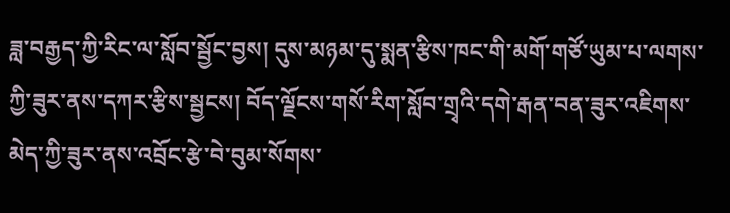ཟླ་བརྒྱད་ཀྱི་རིང་ལ་སློབ་སྦྱོང་བྱས། དུས་མཉམ་དུ་སྨན་རྩིས་ཁང་གི་མགོ་གཙོ་ཡུམ་པ་ལགས་ཀྱི་ཟུར་ནས་དཀར་རྩིས་སྦྱངས། བོད་ལྗོངས་གསོ་རིག་སློབ་གྲྭའི་དགེ་རྒན་བན་ཟུར་འཇིགས་མེད་ཀྱི་ཟུར་ནས་འབྲོང་རྩེ་བེ་བུམ་སོགས་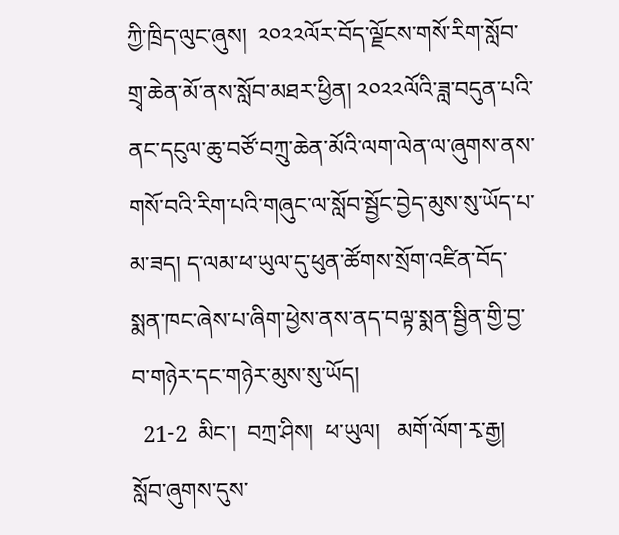ཀྱི་ཁྲིད་ལུང་ཞུས།  ༢༠༢༢ལོར་བོད་ལྗོངས་གསོ་རིག་སློབ་གྲྭ་ཆེན་མོ་ནས་སློབ་མཐར་ཕྱིན། ༢༠༢༢ལོའི་ཟླ་བདུན་པའི་ནང་དངུལ་ཆུ་བཙོ་བཀྲུ་ཆེན་མོའི་ལག་ལེན་ལ་ཞུགས་ནས་གསོ་བའི་རིག་པའི་གཞུང་ལ་སློབ་སྦྱོང་བྱེད་མུས་སུ་ཡོད་པ་མ་ཟད། ད་ལམ་ཕ་ཡུལ་དུ་ཕུན་ཚོགས་སྲོག་འཛིན་བོད་སྨན་ཁང་ཞེས་པ་ཞིག་ཕྱེས་ནས་ནད་བལྟ་སྨན་སྦྱིན་གྱི་བྱ་བ་གཉེར་དང་གཉེར་མུས་སུ་ཡོད།
  21-2  མིང་།  བཀྲ་ཤིས།  ཕ་ཡུལ།   མགོ་ལོག་རྭ་རྒྱ།   སློབ་ཞུགས་དུས་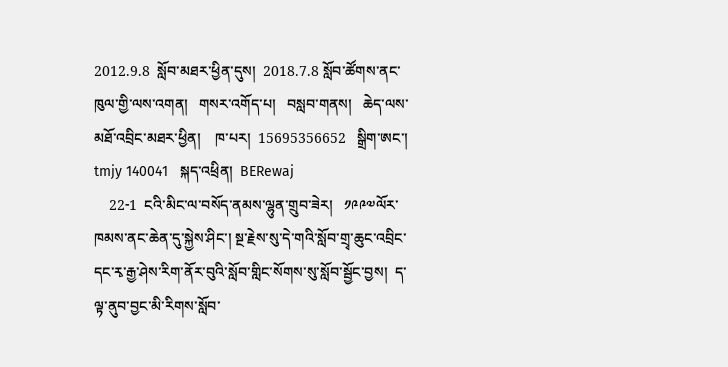2012.9.8  སློབ་མཐར་ཕྱིན་དུས།  2018.7.8 སློབ་ཚོགས་ནང་ཁུལ་གྱི་ལས་འགན།   གསར་འགོད་པ།   བསླབ་གནས།   ཆེད་ལས་མཐོ་འབྲིང་མཐར་ཕྱིན།    ཁ་པར།  15695356652   སྒྲིག་ཨང་།  tmjy 140041   སྐད་འཕྲིན།  BERewaj
    22-1  ངའི་མིང་ལ་བསོད་ནམས་ལྷུན་གྲུབ་ཟེར།   ༡༩༩༧ལོར་ཁམས་ནང་ཆེན་དུ་སྐྱེས་ཤིང་། སྔ་རྗེས་སུ་དེ་གའི་སློབ་གྲྭ་ཆུང་འབྲིང་དང་རྭ་རྒྱ་ཤེས་རིག་ནོར་བུའི་སློབ་གླིང་སོགས་སུ་སློབ་སྦྱོང་བྱས།  ད་ལྟ་ནུབ་བྱང་མི་རིགས་སློབ་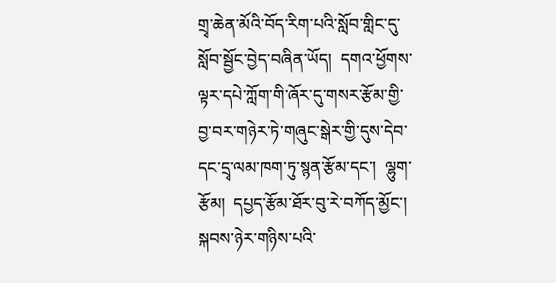གྲྭ་ཆེན་མོའི་བོད་རིག་པའི་སློབ་གླིང་དུ་སློབ་སྦྱོང་བྱེད་བཞིན་ཡོད།  དགའ་ཕྱོགས་ལྟར་དཔེ་ཀློག་གི་ཞོར་དུ་གསར་རྩོམ་གྱི་བྱ་བར་གཉེར་ཏེ་གཞུང་སྒེར་གྱི་དུས་དེབ་དང་དྲྭ་ལམ་ཁག་ཏུ་སྙན་རྩོམ་དང་།  ལྷུག་རྩོམ།  དཔྱད་རྩོམ་ཐོར་བུ་རེ་བཀོད་མྱོང་།  སྐབས་ཉེར་གཉིས་པའི་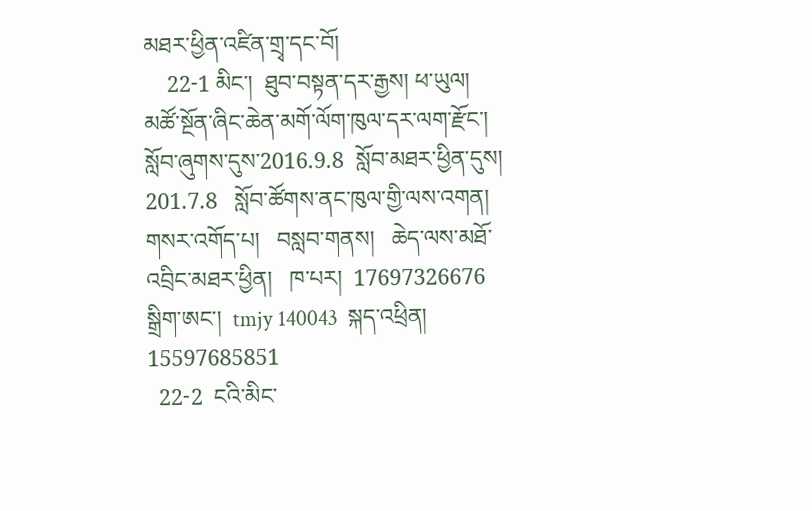མཐར་ཕྱིན་འཛིན་གྲྭ་དང་བོ།
    22-1 མིང་།  ཐུབ་བསྟན་དར་རྒྱས། ཕ་ཡུལ།   མཚོ་སྔོན་ཞིང་ཆེན་མགོ་ལོག་ཁུལ་དར་ལག་རྫོང་།  སློབ་ཞུགས་དུས་2016.9.8  སློབ་མཐར་ཕྱིན་དུས།  201.7.8   སློབ་ཚོགས་ནང་ཁུལ་གྱི་ལས་འགན།    གསར་འགོད་པ།   བསླབ་གནས།   ཆེད་ལས་མཐོ་འབྲིང་མཐར་ཕྱིན།   ཁ་པར།  17697326676   སྒྲིག་ཨང་།  tmjy 140043  སྐད་འཕྲིན།         15597685851
  22-2  ངའི་མིང་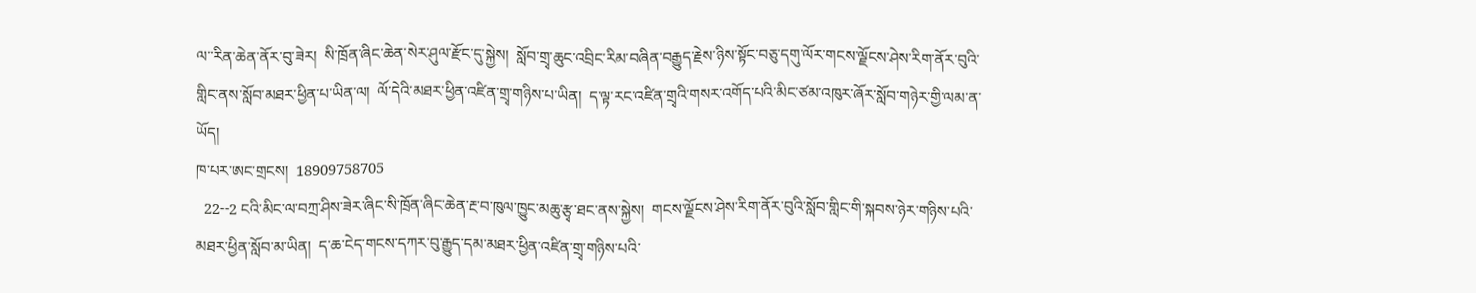ལ་་རིན་ཆེན་ནོར་བུ་ཟེར།  སི་ཁྲོན་ཞིང་ཆེན་སེར་ཤུལ་རྫོང་དུ་སྐྱེས།  སློབ་གྲྭ་ཆུང་འབྲིང་རིམ་བཞིན་བརྒྱུད་རྗེས་ཉིས་སྟོང་བཅུ་དགུ་ལོར་གངས་ལྗོངས་ཤེས་རིག་ནོར་བུའི་གླིང་ནས་སློབ་མཐར་ཕྱིན་པ་ཡིན་ལ།  ལོ་དེའི་མཐར་ཕྱིན་འཛིན་གྲྭ་གཉིས་པ་ཡིན།  ད་ལྟ་རང་འཛིན་གྲྭའི་གསར་འགོད་པའི་མིང་ཙམ་འཁུར་ཞོར་སློབ་གཉེར་གྱི་ལམ་ན་ཡོད།
ཁ་པར་ཨང་གྲངས།  18909758705
  22--2 ངའི་མིང་ལ་བཀྲ་ཤིས་ཟེར་ཞིང་སི་ཁྲོན་ཞིང་ཆེན་རྔ་བ་ཁུལ་ཁྱུང་མཆུ་རྩྭ་ཐང་ནས་སྐྱེས།  གངས་ལྗོངས་ཤེས་རིག་ནོར་བུའི་སློབ་གླིང་གི་སྐབས་ཉེར་གཉིས་པའི་མཐར་ཕྱིན་སློབ་མ་ཡིན།  ད་ཆ་ངེད་གངས་དཀར་བུ་རྒྱུད་དམ་མཐར་ཕྱིན་འཛིན་གྲྭ་གཉིས་པའི་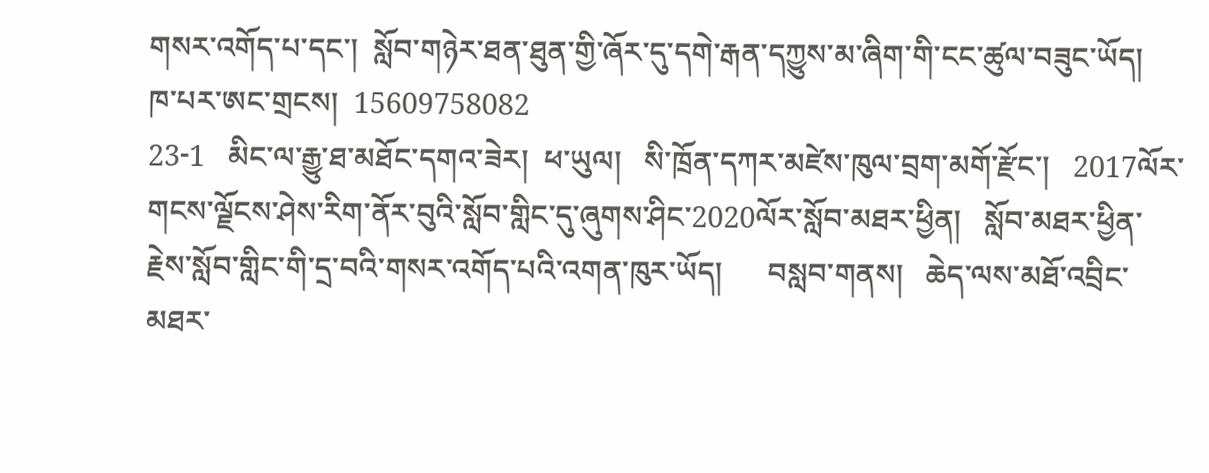གསར་འགོད་པ་དང་།  སློབ་གཉེར་ཐན་ཐུན་གྱི་ཞོར་དུ་དགེ་རྒན་དཀྱུས་མ་ཞིག་གི་ངང་ཚུལ་བཟུང་ཡོད།
ཁ་པར་ཨང་གྲངས།  15609758082
23-1   མིང་ལ་རྒྱུ་ཐ་མཐོང་དགའ་ཟེར།  ཕ་ཡུལ།   སི་ཁྲོན་དཀར་མཛེས་ཁུལ་བྲག་མགོ་རྫོང་།   2017ལོར་གངས་ལྗོངས་ཤེས་རིག་ནོར་བུའི་སློབ་གླིང་དུ་ཞུགས་ཤིང་2020ལོར་སློབ་མཐར་ཕྱིན།   སློབ་མཐར་ཕྱིན་རྗེས་སློབ་གླིང་གི་དྲ་བའི་གསར་འགོད་པའི་འགན་ཁུར་ཡོད།      བསླབ་གནས།   ཆེད་ལས་མཐོ་འབྲིང་མཐར་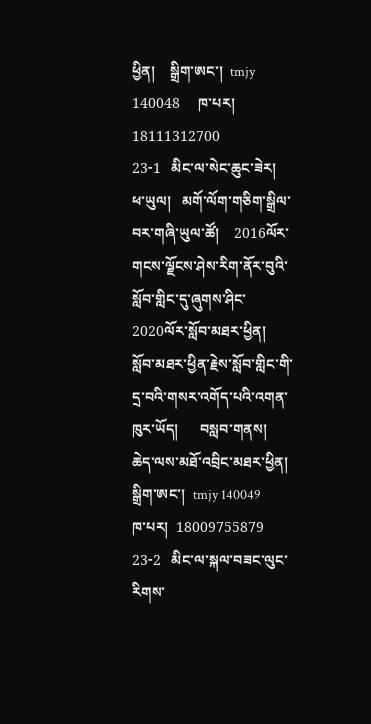ཕྱིན།    སྒྲིག་ཨང་།  tmjy 140048     ཁ་པར།  18111312700
23-1   མིང་ལ་སེང་ཆུང་ཟེར།  ཕ་ཡུལ།   མགོ་ལོག་གཅིག་སྒྲིལ་བར་གཞི་ཡུལ་ཚོ།    2016ལོར་གངས་ལྗོངས་ཤེས་རིག་ནོར་བུའི་སློབ་གླིང་དུ་ཞུགས་ཤིང་2020ལོར་སློབ་མཐར་ཕྱིན།   སློབ་མཐར་ཕྱིན་རྗེས་སློབ་གླིང་གི་དྲ་བའི་གསར་འགོད་པའི་འགན་ཁུར་ཡོད།      བསླབ་གནས།   ཆེད་ལས་མཐོ་འབྲིང་མཐར་ཕྱིན།    སྒྲིག་ཨང་།  tmjy 140049     ཁ་པར།  18009755879
23-2   མིང་ལ་སྐལ་བཟང་ལུང་རིགས་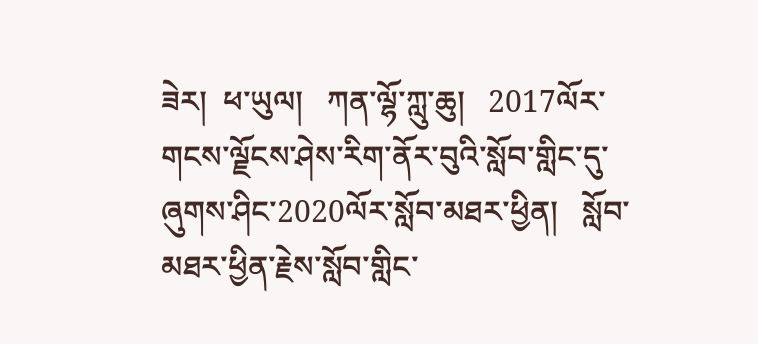ཟེར།  ཕ་ཡུལ།   ཀན་ལྷོ་ཀླུ་ཆུ།   2017ལོར་གངས་ལྗོངས་ཤེས་རིག་ནོར་བུའི་སློབ་གླིང་དུ་ཞུགས་ཤིང་2020ལོར་སློབ་མཐར་ཕྱིན།   སློབ་མཐར་ཕྱིན་རྗེས་སློབ་གླིང་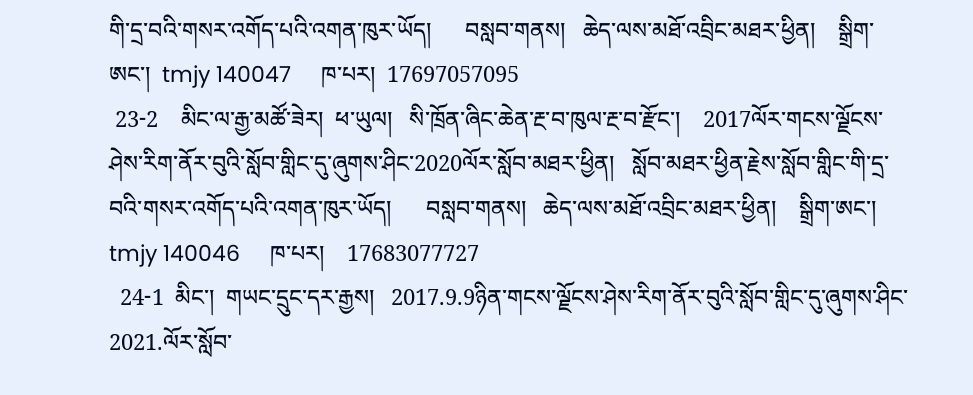གི་དྲ་བའི་གསར་འགོད་པའི་འགན་ཁུར་ཡོད།      བསླབ་གནས།   ཆེད་ལས་མཐོ་འབྲིང་མཐར་ཕྱིན།    སྒྲིག་ཨང་།  tmjy 140047     ཁ་པར།  17697057095
 23-2    མིང་ལ་རྒྱ་མཚོ་ཟེར།  ཕ་ཡུལ།   སི་ཁྲོན་ཞིང་ཆེན་རྔ་བ་ཁུལ་རྔ་བ་རྫོང་།    2017ལོར་གངས་ལྗོངས་ཤེས་རིག་ནོར་བུའི་སློབ་གླིང་དུ་ཞུགས་ཤིང་2020ལོར་སློབ་མཐར་ཕྱིན།   སློབ་མཐར་ཕྱིན་རྗེས་སློབ་གླིང་གི་དྲ་བའི་གསར་འགོད་པའི་འགན་ཁུར་ཡོད།      བསླབ་གནས།   ཆེད་ལས་མཐོ་འབྲིང་མཐར་ཕྱིན།    སྒྲིག་ཨང་།  tmjy 140046     ཁ་པར།    17683077727
  24-1  མིང་།  གཡང་དྲུང་དར་རྒྱས།   2017.9.9ཉིན་གངས་ལྗོངས་ཤེས་རིག་ནོར་བུའི་སློབ་གླིང་དུ་ཞུགས་ཤིང་2021.ལོར་སློབ་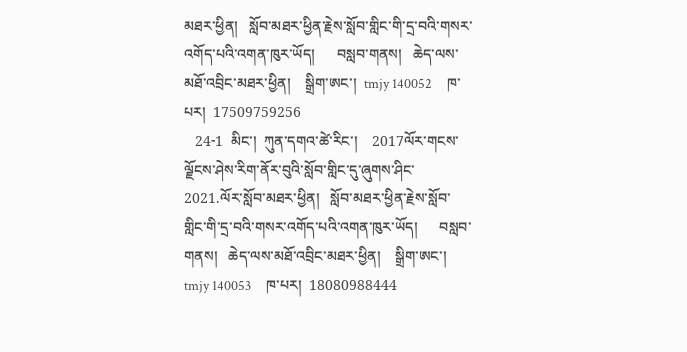མཐར་ཕྱིན།   སློབ་མཐར་ཕྱིན་རྗེས་སློབ་གླིང་གི་དྲ་བའི་གསར་འགོད་པའི་འགན་ཁུར་ཡོད།      བསླབ་གནས།   ཆེད་ལས་མཐོ་འབྲིང་མཐར་ཕྱིན།    སྒྲིག་ཨང་།  tmjy 140052     ཁ་པར།  17509759256
   24-1  མིང་།  ཀུན་དགའ་ཚེ་རིང་།    2017ལོར་གངས་ལྗོངས་ཤེས་རིག་ནོར་བུའི་སློབ་གླིང་དུ་ཞུགས་ཤིང་2021.ལོར་སློབ་མཐར་ཕྱིན།   སློབ་མཐར་ཕྱིན་རྗེས་སློབ་གླིང་གི་དྲ་བའི་གསར་འགོད་པའི་འགན་ཁུར་ཡོད།      བསླབ་གནས།   ཆེད་ལས་མཐོ་འབྲིང་མཐར་ཕྱིན།    སྒྲིག་ཨང་།  tmjy 140053     ཁ་པར།  18080988444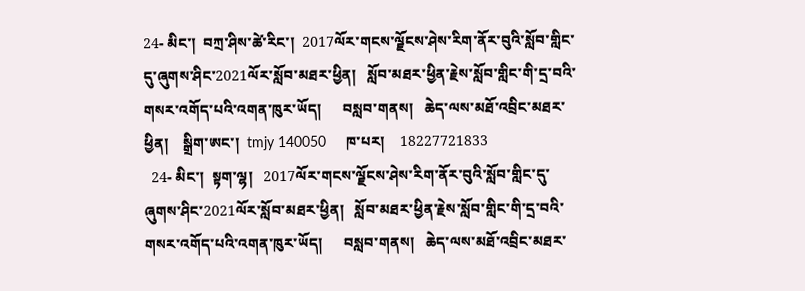24- མིང་།  བཀྲ་ཤིས་ཚེ་རིང་།  2017ལོར་གངས་ལྗོངས་ཤེས་རིག་ནོར་བུའི་སློབ་གླིང་དུ་ཞུགས་ཤིང་2021ལོར་སློབ་མཐར་ཕྱིན།   སློབ་མཐར་ཕྱིན་རྗེས་སློབ་གླིང་གི་དྲ་བའི་གསར་འགོད་པའི་འགན་ཁུར་ཡོད།      བསླབ་གནས།   ཆེད་ལས་མཐོ་འབྲིང་མཐར་ཕྱིན།    སྒྲིག་ཨང་།  tmjy 140050     ཁ་པར།    18227721833
  24- མིང་།  སྟག་ལྷ།   2017ལོར་གངས་ལྗོངས་ཤེས་རིག་ནོར་བུའི་སློབ་གླིང་དུ་ཞུགས་ཤིང་2021ལོར་སློབ་མཐར་ཕྱིན།   སློབ་མཐར་ཕྱིན་རྗེས་སློབ་གླིང་གི་དྲ་བའི་གསར་འགོད་པའི་འགན་ཁུར་ཡོད།      བསླབ་གནས།   ཆེད་ལས་མཐོ་འབྲིང་མཐར་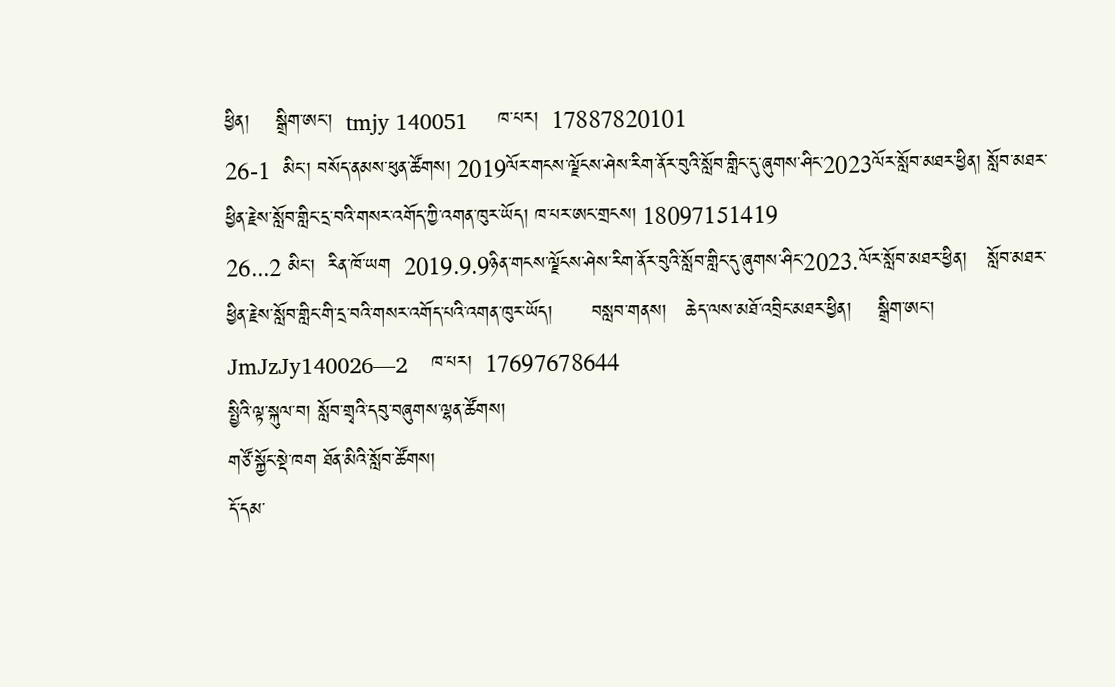ཕྱིན།    སྒྲིག་ཨང་།  tmjy 140051     ཁ་པར།  17887820101
26-1  མིང་། བསོད་ནམས་ཕུན་ཚོགས། 2019ལོར་གངས་ལྗོངས་ཤེས་རིག་ནོར་བུའི་སློབ་གླིང་དུ་ཞུགས་ཤིང་2023ལོར་སློབ་མཐར་ཕྱིན། སློབ་མཐར་ཕྱིན་རྗེས་སློབ་གླིང་དྲ་བའི་གསར་འགོད་ཀྱི་འགན་ཁུར་ཡོད། ཁ་པར་ཨང་གྲངས། 18097151419
26...2 མིང་།  རིན་ཁོ་ཡག  2019.9.9ཉིན་གངས་ལྗོངས་ཤེས་རིག་ནོར་བུའི་སློབ་གླིང་དུ་ཞུགས་ཤིང་2023.ལོར་སློབ་མཐར་ཕྱིན།   སློབ་མཐར་ཕྱིན་རྗེས་སློབ་གླིང་གི་དྲ་བའི་གསར་འགོད་པའི་འགན་ཁུར་ཡོད།      བསླབ་གནས།   ཆེད་ལས་མཐོ་འབྲིང་མཐར་ཕྱིན།    སྒྲིག་ཨང་།  JmJzJy140026—2    ཁ་པར།  17697678644
སྤྱིའི་ལྟ་སྐུལ་བ། སློབ་གྲྭའི་དབུ་བཞུགས་ལྷན་ཚོགས།
གཙོ་སྐྱོང་སྡེ་ཁག ཐོན་མིའི་སློབ་ཚོགས།
དོ་དམ་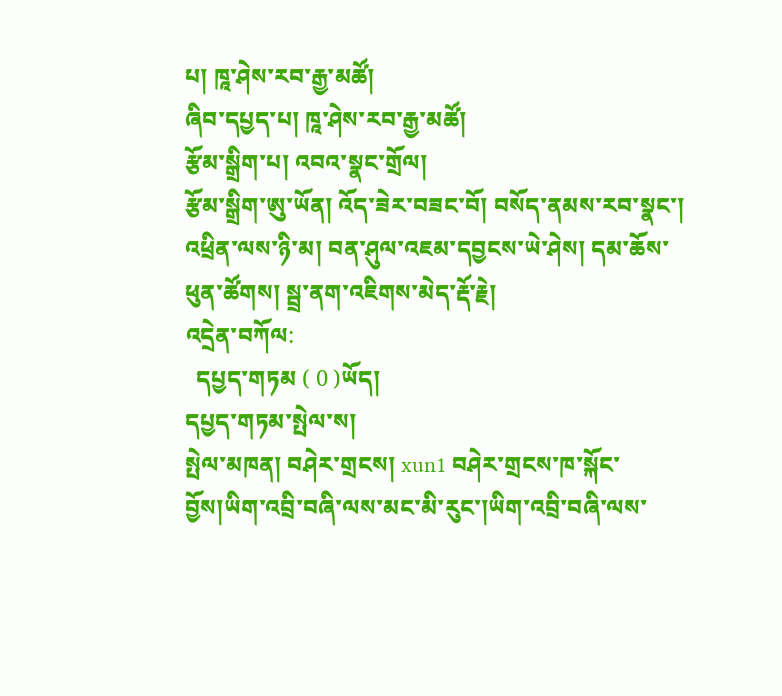པ། ཁཱ་ཤེས་རབ་རྒྱ་མཚོ།
ཞིབ་དཔྱད་པ། ཁཱ་ཤེས་རབ་རྒྱ་མཚོ།
རྩོམ་སྒྲིག་པ། འབའ་སྣང་གྲོལ།
རྩོམ་སྒྲིག་ཨུ་ཡོན། འོད་ཟེར་བཟང་བོ། བསོད་ནམས་རབ་སྣང་། འཕྲིན་ལས་ཉི་མ། བན་ཤུལ་འཇམ་དབྱངས་ཡེ་ཤེས། དམ་ཆོས་ཕུན་ཚོགས། སྦྲ་ནག་འཇིགས་མེད་རྡོ་རྗེ།
འདྲེན་བཀོལ:
  དཔྱད་གཏམ ( 0 )ཡོད།
དཔྱད་གཏམ་སྤེལ་ས།
སྤེལ་མཁན། བཤེར་གྲངས། xun1 བཤེར་གྲངས་ཁ་སྐོང་བྱོས།ཡིག་འབྲི་བཞི་ལས་མང་མི་རུང་།ཡིག་འབྲི་བཞི་ལས་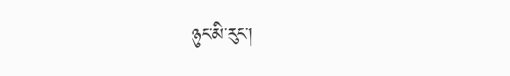ཉུང་མི་རུང་།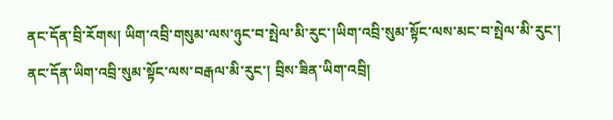ནང་དོན་བྲི་རོགས། ཡིག་འབྲི་གསུམ་ལས་ཉུང་བ་སྤེལ་མི་རུང་།ཡིག་འབྲི་སུམ་སྟོང་ལས་མང་བ་སྤེལ་མི་རུང་།
ནང་དོན་ཡིག་འབྲི་སུམ་སྟོང་ལས་བརྒལ་མི་རུང་། བྲིས་ཟིན་ཡིག་འབྲི།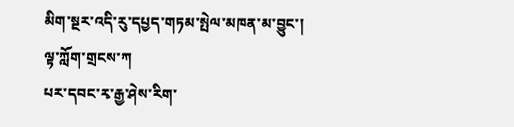མིག་སྔར་འདི་རུ་དཔྱད་གཏམ་སྤེལ་མཁན་མ་བྱུང་།
ལྟ་ཀློག་གྲངས་ཀ
པར་དབང་རྭ་རྒྱ་ཤེས་རིག་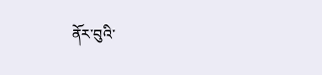ནོར་བུའི་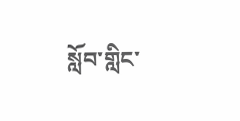སློབ་གླིང་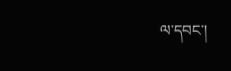ལ་དབང་།